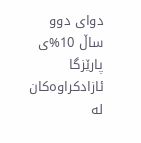دوای دوو ساڵ 10%ی پارێزگا ئازادكراوه‌كان له‌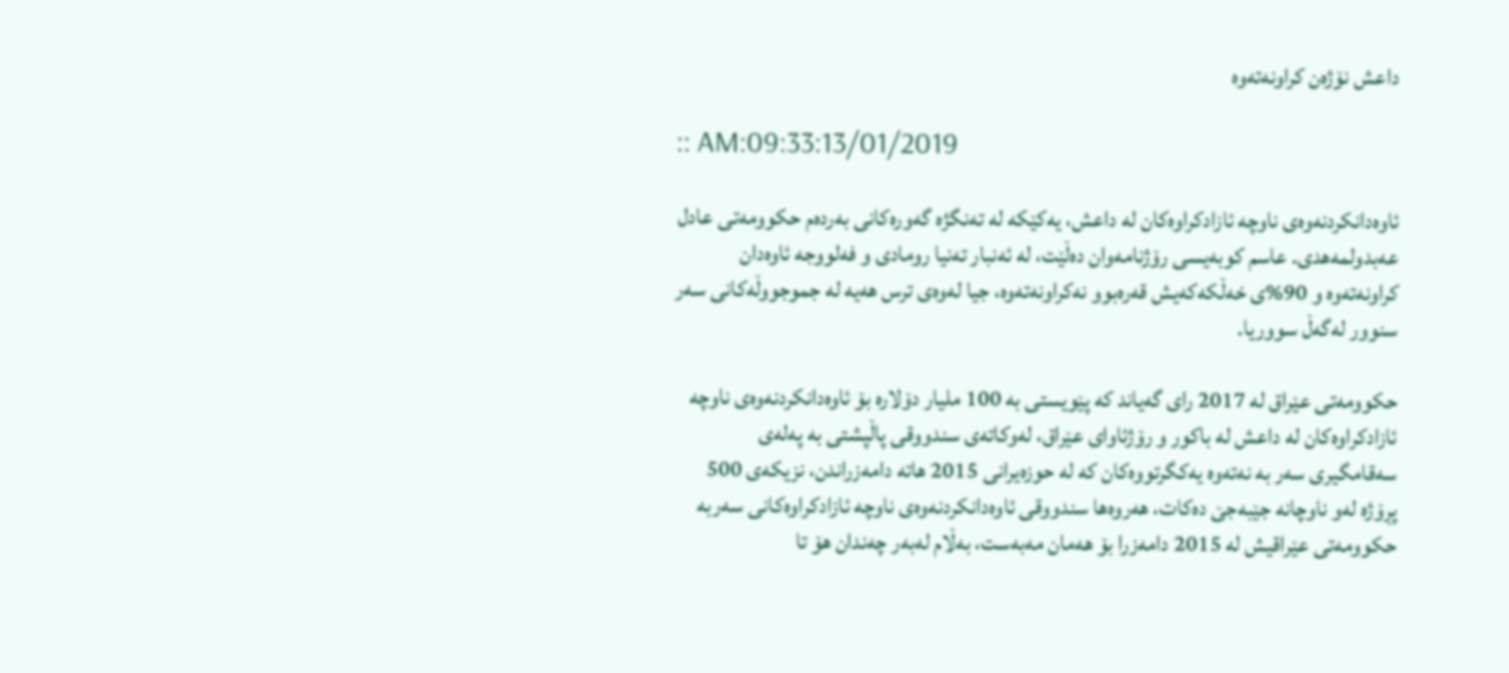داعش نۆژه‌ن كراونه‌ته‌وه‌

:: AM:09:33:13/01/2019

ئاوه‌دانكردنه‌وه‌ی ناوچه‌ ئازادكراوه‌كان له‌ داعش، یه‌كێكه‌ له‌ ته‌نگژه‌ گه‌وره‌كانی به‌رده‌م حكوومه‌تی عادل عه‌بدولمه‌هدی. عاسم كوبه‌یسی رۆژنامه‌وان ده‌ڵێت، له‌ ئه‌نبار ته‌نیا رومادی و فه‌لووجه‌ ئاوه‌دان كراونه‌ته‌وه‌ و 90%ی خه‌ڵكه‌كه‌یش قه‌ره‌بوو نه‌كراونه‌ته‌وه‌، جیا له‌وه‌ی ترس هه‌یه‌ له‌ جموجووڵه‌كانی سه‌ر سنوور له‌گه‌ڵ سووریا.

حكوومه‌تی عێراق له‌ 2017 رای گه‌یاند كه‌ پێویستی به‌ 100 ملیار دۆلاره‌ بۆ ئاوه‌دانكردنه‌وه‌ی ناوچه‌ ئازادكراوه‌كان له‌ داعش له‌ باكور و رۆژئاوای عێراق، له‌وكاته‌ی سندووقی پاڵپشتی به‌ په‌له‌ی سه‌قامگیری سه‌ر به‌ نه‌ته‌وه‌ یه‌كگرتووه‌كان كه‌ له‌ حوزه‌یرانی 2015 هاته‌ دامه‌زراندن، نزیكه‌ی 500 پڕۆژه‌ له‌و ناوچانه‌ جێبه‌جێ ده‌كات، هه‌روه‌ها سندووقی ئاوه‌دانكردنه‌وه‌ی ناوچه‌ ئازادكراوه‌كانی سه‌ربه‌ حكوومه‌تی عێراقیش له‌ 2015 دامه‌زرا بۆ هه‌مان مه‌به‌ست، به‌ڵام له‌به‌ر چه‌ندان هۆ تا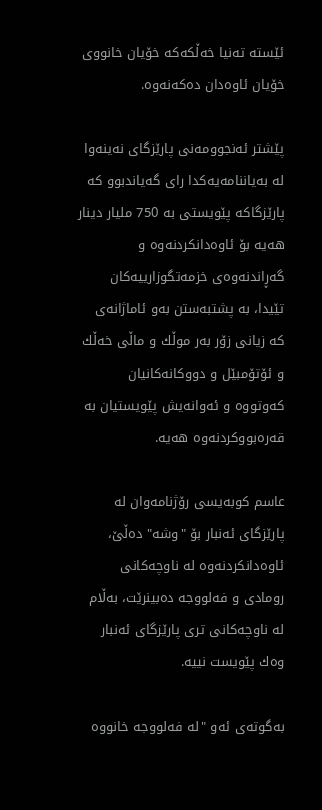ئێسته‌ ته‌نیا خه‌ڵكه‌كه‌ خۆیان خانووی خۆیان ئاوه‌دان ده‌كه‌نه‌وه‌.

پێشتر ئه‌نجوومه‌نی پارێزگای نه‌ینه‌وا له‌ به‌یاننامه‌یه‌كدا رای گه‌یاندبوو كه‌ پارێزگاكه‌ پێویستی به‌ 750 ملیار دینار هه‌یه‌ بۆ ئاوه‌دانكردنه‌وه‌ و گه‌ڕاندنه‌وه‌ی خزمه‌تگوزارییه‌كان تێیدا، به‌ پشتبه‌ستن به‌و ئاماژانه‌ی كه‌ زیانی زۆر به‌ر موڵك و ماڵی خه‌ڵك و ئۆتۆمبێل و دووكانه‌كانیان كه‌وتووه‌ و ئه‌وانه‌یش پێویستیان به‌ قه‌ره‌بووكردنه‌وه‌ هه‌یه‌.

عاسم كوبه‌یسی رۆژنامه‌وان له‌ پارێزگای ئه‌نبار بۆ "وشه‌" ده‌ڵێ، ئاوه‌دانكردنه‌وه‌ له‌ ناوچه‌كانی رومادی و فه‌لووجه‌ ده‌بینرێت، به‌ڵام له‌ ناوچه‌كانی تری پارێزگای ئه‌نبار وه‌ك پێویست نییه‌.

به‌گوته‌ی ئه‌و "له‌ فه‌لووجه‌ خانووه‌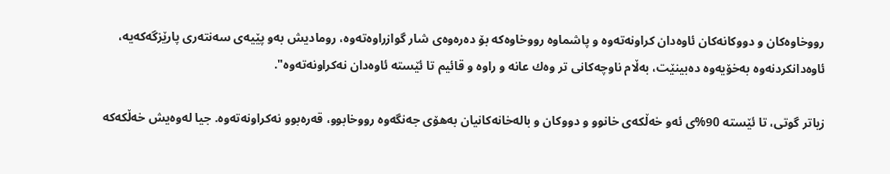رووخاوه‌كان و دووكانه‌كان ئاوه‌دان كراونه‌ته‌وه‌ و پاشماوه‌ رووخاوه‌كه‌ بۆ ده‌ره‌وه‌ی شار گوازراوه‌ته‌وه‌، رومادیش به‌و پێیه‌ی سه‌نته‌ری پارێزگه‌كه‌یه‌، ئاوه‌دانكردنه‌وه‌ به‌خۆیه‌وه‌ ده‌بینێت، به‌ڵام ناوچه‌كانی تر وه‌ك عانه‌ و راوه‌ و قائیم تا ئێسته‌ ئاوه‌دان نه‌كراونه‌ته‌وه‌".

زیاتر گوتی، تا ئێسته‌ 90%ی ئه‌و خه‌ڵكه‌ی خانوو و دووكان و باله‌خانه‌كانیان به‌هۆی جه‌نگه‌وه‌ رووخابوو، قه‌ره‌بوو نه‌كراونه‌ته‌وه‌. جیا له‌وه‌یش خه‌ڵكه‌كه‌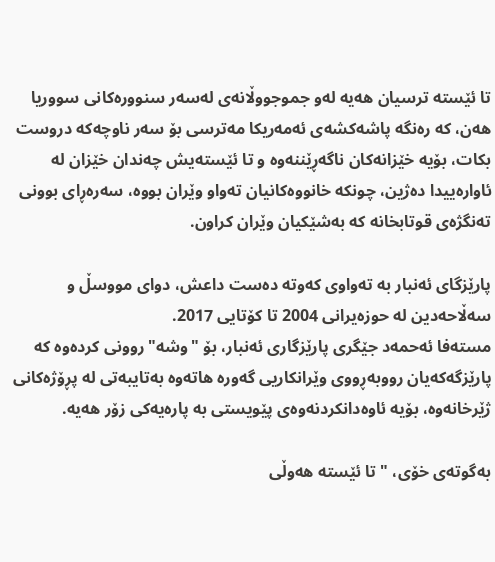تا ئێسته‌ ترسیان هه‌یه‌ له‌و جموجووڵانه‌ی له‌سه‌ر سنووره‌كانی سووریا هه‌ن، كه‌ ره‌نگه‌ پاشه‌كشه‌ی ئه‌مه‌ریكا مه‌ترسی بۆ سه‌ر ناوچه‌كه‌ دروست بكات، بۆیه‌ خێزانه‌كان ناگه‌ڕێننه‌وه‌ و تا ئێسته‌یش چه‌ندان خێزان له‌ ئاواره‌ییدا ده‌ژین، چونكه‌ خانووه‌كانیان ته‌واو وێران بووه‌، سه‌ره‌ڕای بوونی ته‌نگژه‌ی قوتابخانه‌ كه‌ به‌شێكیان وێران كراون.

پارێزگای ئه‌نبار به‌ ته‌واوی كه‌وته‌ ده‌ست داعش، دوای مووسڵ و سه‌ڵاحه‌دین له‌ حوزه‌یرانی 2004 تا كۆتایی 2017.
مسته‌فا ئه‌حمه‌د جێگری پارێزگاری ئه‌نبار، بۆ "وشه‌" روونی كرده‌وه‌ كه‌ پارێزگه‌كه‌یان رووبه‌ڕووی وێرانكاریی گه‌وره‌ هاته‌وه‌ به‌تایبه‌تی له‌ پڕۆژه‌كانی ژێرخانه‌وه‌، بۆیه‌ ئاوه‌دانكردنه‌وه‌ی پێویستی به‌ پاره‌یه‌كی زۆر هه‌یه‌.

به‌گوته‌ی خۆی، "تا ئێسته‌ هه‌وڵی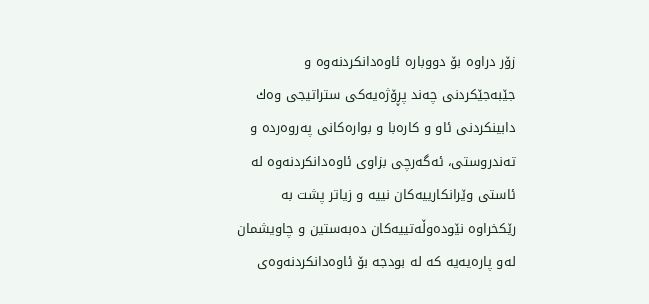زۆر دراوه‌ بۆ دووباره‌ ئاوه‌دانكردنه‌وه‌ و جێبه‌جێكردنی چه‌ند پڕۆژه‌یه‌كی ستراتیجی وه‌ك دابینكردنی ئاو و كاره‌با و بواره‌كانی په‌روه‌رده‌ و ته‌ندروستی، ئه‌گه‌رچی بزاوی ئاوه‌دانكردنه‌وه‌ له‌ ئاستی وێرانكارییه‌كان نییه‌ و زیاتر پشت به‌ رێكخراوه‌ نێوده‌وڵه‌تییه‌كان ده‌به‌ستین و چاویشمان له‌و پاره‌یه‌یه‌ كه‌ له‌ بودجه‌ بۆ ئاوه‌دانكردنه‌وه‌ی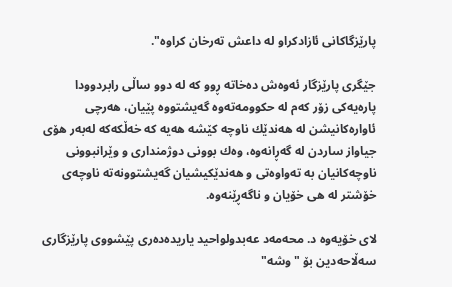پارێزگاكانی ئازادكراو له‌ داعش ته‌رخان كراوه‌".

جێگری پارێزگار ئه‌وه‌ش ده‌خاته‌ ڕوو كه‌ له‌ دوو ساڵی رابردوودا پاره‌یه‌كی زۆر كه‌م له‌ حكوومه‌ته‌وه‌ گه‌یشتووه‌ پێیان، هه‌رچی ئاواره‌كانیشن له‌ هه‌ندێك ناوچه‌ كێشه‌ هه‌یه‌ كه‌ خه‌ڵكه‌كه‌ له‌به‌ر هۆی جیاواز ساردن له‌ گه‌ڕانه‌وه‌، وه‌ك بوونی دوژمنداری و وێرانبوونی ناوچه‌كانیان به‌ ته‌واوه‌تی و هه‌ندێكیشیان گه‌یشتوونه‌ته‌ ناوچه‌ی خۆشتر له‌ هی خۆیان و ناگه‌ڕێنه‌وه‌.

لای خۆیه‌وه‌ د. محه‌مه‌د عه‌بدولواحید یاریده‌ده‌ری پێشووی پارێزگاری سه‌ڵاحه‌دین بۆ "وشه‌"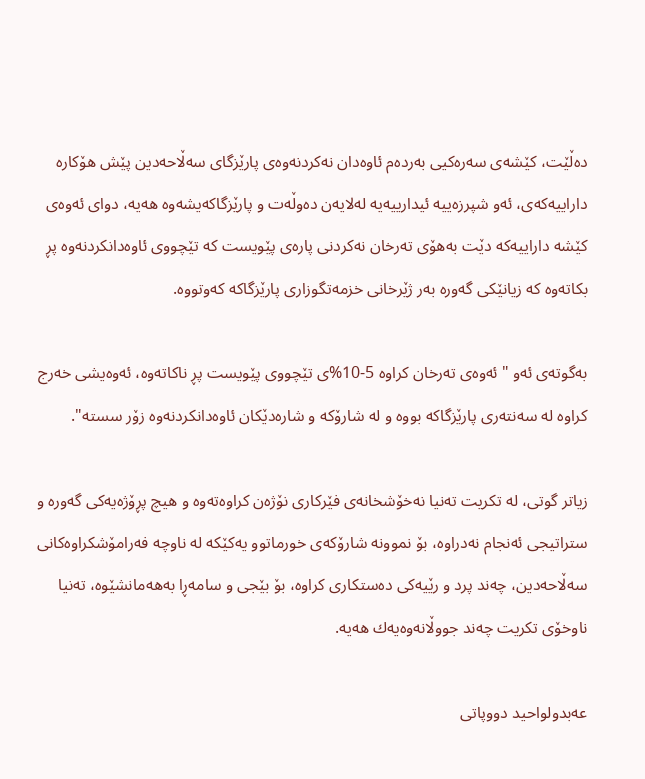ده‌ڵێت، كێشه‌ی سه‌ره‌كیی به‌رده‌م ئاوه‌دان نه‌كردنه‌وه‌ی پارێزگای سه‌ڵاحه‌دین پێش هۆكاره‌ داراییه‌كه‌ی، ئه‌و شپرزه‌ییه‌ ئیدارییه‌یه‌ له‌لایه‌ن ده‌وڵه‌ت و پارێزگاكه‌یشه‌وه‌ هه‌یه‌، دوای ئه‌وه‌ی كێشه‌ داراییه‌كه‌ دێت به‌هۆی ته‌رخان نه‌كردنی پاره‌ی پێویست كه‌ تێچووی ئاوه‌دانكردنه‌وه‌ پڕ بكاته‌وه‌ كه‌ زیانێكی گه‌وره‌ به‌ر ژێرخانی خزمه‌تگوزاری پارێزگاكه‌ كه‌وتووه‌.

به‌گوته‌ی ئه‌و "ئه‌وه‌ی ته‌رخان كراوه‌ 5-10%ی تێچووی پێویست پڕ ناكاته‌وه‌، ئه‌وه‌یشی خه‌رج كراوه‌ له‌ سه‌نته‌ری پارێزگاكه‌ بووه‌ و له‌ شارۆكه‌ و شاره‌دێكان ئاوه‌دانكردنه‌وه‌ زۆر سسته‌".

زیاتر گوتی، له‌ تكریت ته‌نیا نه‌خۆشخانه‌ی فێركاری نۆژه‌ن كراوه‌ته‌وه‌ و هیچ پڕۆژه‌یه‌كی گه‌وره‌ و ستراتیجی ئه‌نجام نه‌دراوه‌، بۆ نموونه‌ شارۆكه‌ی خورماتوو یه‌كێكه‌ له‌ ناوچه‌ فه‌رامۆشكراوه‌كانی سه‌ڵاحه‌دین، چه‌ند پرد و رێیه‌كی ده‌ستكاری كراوه‌، بۆ بێجی و سامه‌ڕا به‌هه‌مانشێوه‌، ته‌نیا ناوخۆی تكریت چه‌ند جووڵانه‌وه‌یه‌ك هه‌یه‌.

عه‌بدولواحید دووپاتی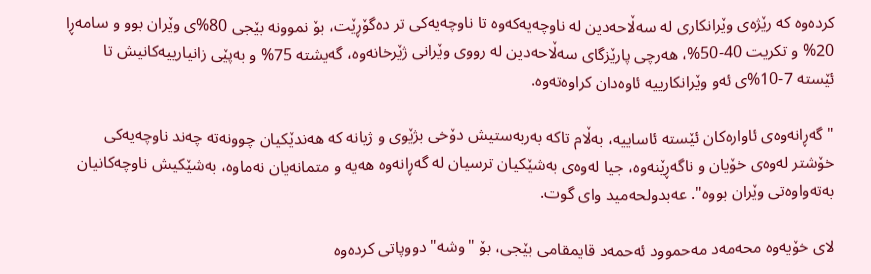كرده‌وه‌ كه‌ رێژه‌ی وێرانكاری له‌ سه‌ڵاحه‌دین له‌ ناوچه‌یه‌كه‌وه‌ تا ناوچه‌یه‌كی تر ده‌گۆڕێت، بۆ نموونه‌ بێجی 80%ی وێران بوو و سامه‌ڕا 20% و تكریت 40-50%، هه‌رچی پارێزگای سه‌ڵاحه‌دین له‌ رووی وێرانی ژێرخانه‌وه‌، گه‌یشته‌ 75% و به‌پێی زانیارییه‌كانیش تا ئێسته‌ 7-10%ی ئه‌و وێرانكارییه‌ ئاوه‌دان كراوه‌ته‌وه‌.

"گه‌ڕانه‌وه‌ی ئاواره‌كان ئێسته‌ ئاساییه‌، به‌ڵام تاكه‌ به‌ربه‌ستیش دۆخی بژێوی و ژیانه‌ كه‌ هه‌ندێكیان چوونه‌ته‌ چه‌ند ناوچه‌یه‌كی خۆشتر له‌وه‌ی خۆیان و ناگه‌ڕێنه‌وه‌، جیا له‌وه‌ی به‌شێكیان ترسیان له‌ گه‌ڕانه‌وه‌ هه‌یه‌ و متمانه‌یان نه‌ماوه‌، به‌شێكیش ناوچه‌كانیان به‌ته‌واوه‌تی وێران بووه‌". عه‌بدولحه‌مید وای گوت.

لای خۆیه‌وه‌ محه‌مه‌د مه‌حموود ئه‌حمه‌د قایمقامی بێجی، بۆ "وشه‌" دووپاتی كرده‌وه‌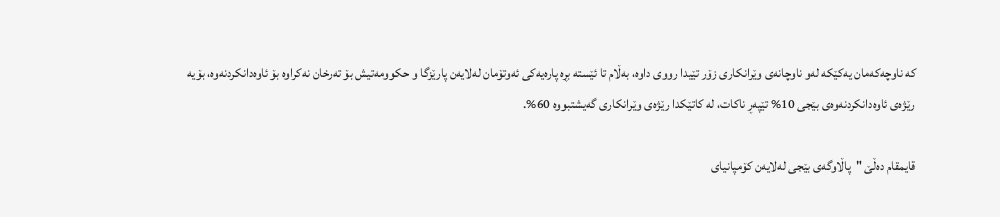كه‌ ناوچه‌كه‌مان یه‌كێكه‌ له‌و ناوچانه‌ی وێرانكاری زۆر تێیدا رووی داوه‌، به‌ڵام تا ئێسته‌ بڕه‌ پاره‌یه‌كی ئه‌وتۆمان له‌لایه‌ن پارێزگا و حكوومه‌تیش بۆ ته‌رخان نه‌كراوه‌ بۆ ئاوه‌دانكردنه‌وه‌، بۆیه‌ رێژه‌ی ئاوه‌دانكردنه‌وه‌ی بێجی 10% تێپه‌ڕ ناكات، له‌ كاتێكدا رێژه‌ی وێرانكاری گه‌یشتبووه‌ 60%.

قایمقام ده‌ڵێ "پاڵاوگه‌ی بێجی له‌لایه‌ن كۆمپانیای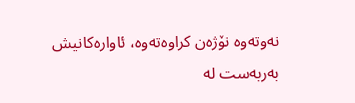نه‌وته‌وه‌ نۆژه‌ن كراوه‌ته‌وه‌، ئاواره‌كانیش به‌ربه‌ست له‌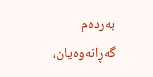به‌رده‌م گه‌ڕانه‌وه‌یان،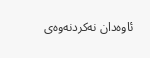ئاوه‌دان نه‌كردنه‌وه‌ی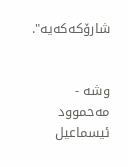شارۆكه‌كه‌یه‌".


وشە - مه‌حموود ئیسماعیل